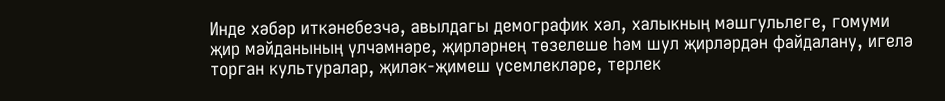Инде хәбәр иткәнебезчә, авылдагы демографик хәл, халыкның мәшгульлеге, гомуми җир мәйданының үлчәмнәре, җирләрнең төзелеше һәм шул җирләрдән файдалану, игелә торган культуралар, җиләк-җимеш үсемлекләре, терлек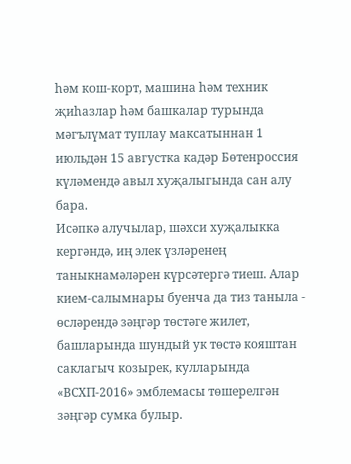һәм кош-корт, машина һәм техник җиһазлар һәм башкалар турында мәгълүмат туплау максатыннан 1 июльдән 15 августка кадәр Бөтенроссия күләмендә авыл хуҗалыгында сан алу бара.
Исәпкә алучылар, шәхси хуҗалыкка кергәндә, иң элек үзләренең таныкнамәләрен күрсәтергә тиеш. Алар кием-салымнары буенча да тиз таныла - өсләрендә зәңгәр төстәге жилет, башларында шундый ук төстә кояштан саклагыч козырек, кулларында «ВСХП-2016» эмблемасы төшерелгән зәңгәр сумка булыр.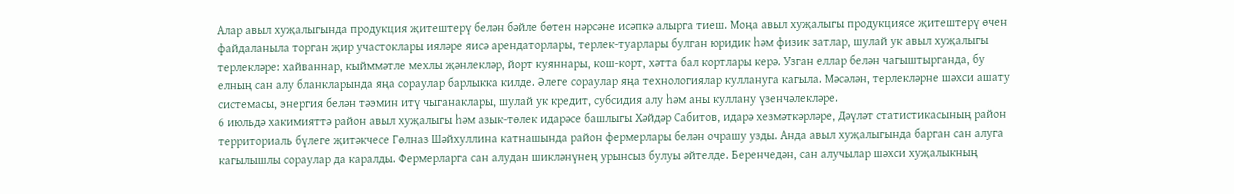Алар авыл хуҗалыгында продукция җитештерү белән бәйле бөтен нәрсәне исәпкә алырга тиеш. Моңа авыл хуҗалыгы продукциясе җитештерү өчен файдаланыла торган җир участоклары ияләре яисә арендаторлары, терлек-туарлары булган юридик һәм физик затлар, шулай ук авыл хуҗалыгы терлекләре: хайваннар, кыйммәтле мехлы җәнлекләр, йорт куяннары, кош-корт, хәтта бал кортлары керә. Узган еллар белән чагыштырганда, бу елның сан алу бланкларында яңа сораулар барлыкка килде. Әлеге сораулар яңа технологиялар куллануга кагыла. Мәсәлән, терлекләрне шәхси ашату системасы, энергия белән тәэмин итү чыганаклары, шулай ук кредит, субсидия алу һәм аны куллану үзенчәлекләре.
6 июльдә хакимияттә район авыл хуҗалыгы һәм азык-төлек идарәсе башлыгы Хәйдәр Сабитов, идарә хезмәткәрләре, Дәүләт статистикасының район территориаль бүлеге җитәкчесе Гөлназ Шәйхуллина катнашында район фермерлары белән очрашу узды. Анда авыл хуҗалыгында барган сан алуга кагылышлы сораулар да каралды. Фермерларга сан алудан шикләнүнең урынсыз булуы әйтелде. Беренчедән, сан алучылар шәхси хуҗалыкның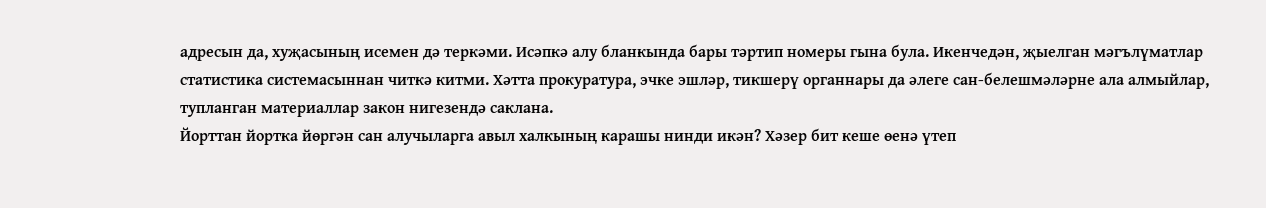адресын да, хуҗасының исемен дә теркәми. Исәпкә алу бланкында бары тәртип номеры гына була. Икенчедән, җыелган мәгълүматлар статистика системасыннан читкә китми. Хәтта прокуратура, эчке эшләр, тикшерү органнары да әлеге сан-белешмәләрне ала алмыйлар, тупланган материаллар закон нигезендә саклана.
Йорттан йортка йөргән сан алучыларга авыл халкының карашы нинди икән? Хәзер бит кеше өенә үтеп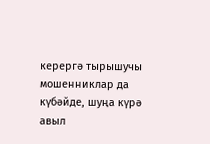керергә тырышучы мошенниклар да күбәйде, шуңа күрә авыл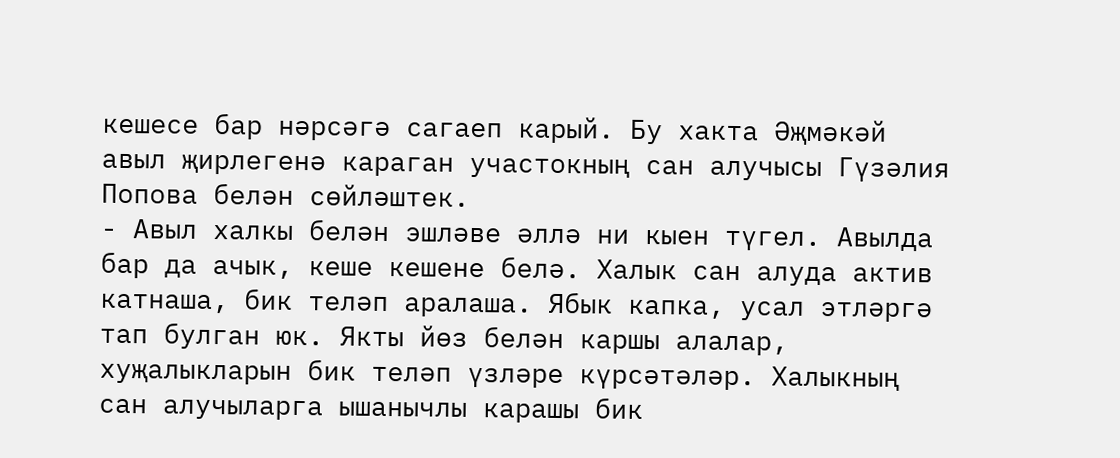кешесе бар нәрсәгә сагаеп карый. Бу хакта Әҗмәкәй авыл җирлегенә караган участокның сан алучысы Гүзәлия Попова белән сөйләштек.
- Авыл халкы белән эшләве әллә ни кыен түгел. Авылда бар да ачык, кеше кешене белә. Халык сан алуда актив катнаша, бик теләп аралаша. Ябык капка, усал этләргә тап булган юк. Якты йөз белән каршы алалар, хуҗалыкларын бик теләп үзләре күрсәтәләр. Халыкның сан алучыларга ышанычлы карашы бик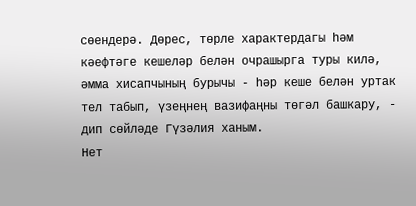сөендерә. Дөрес, төрле характердагы һәм кәефтәге кешеләр белән очрашырга туры килә, әмма хисапчының бурычы - һәр кеше белән уртак тел табып, үзеңнең вазифаңны төгәл башкару, - дип сөйләде Гүзәлия ханым.
Нет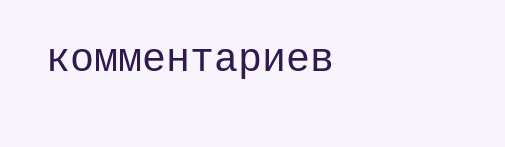комментариев